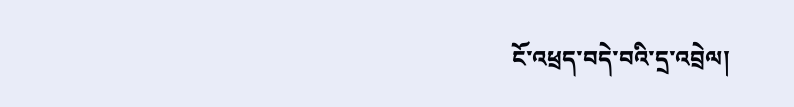ངོ་འཕྲད་བདེ་བའི་དྲ་འབྲེལ།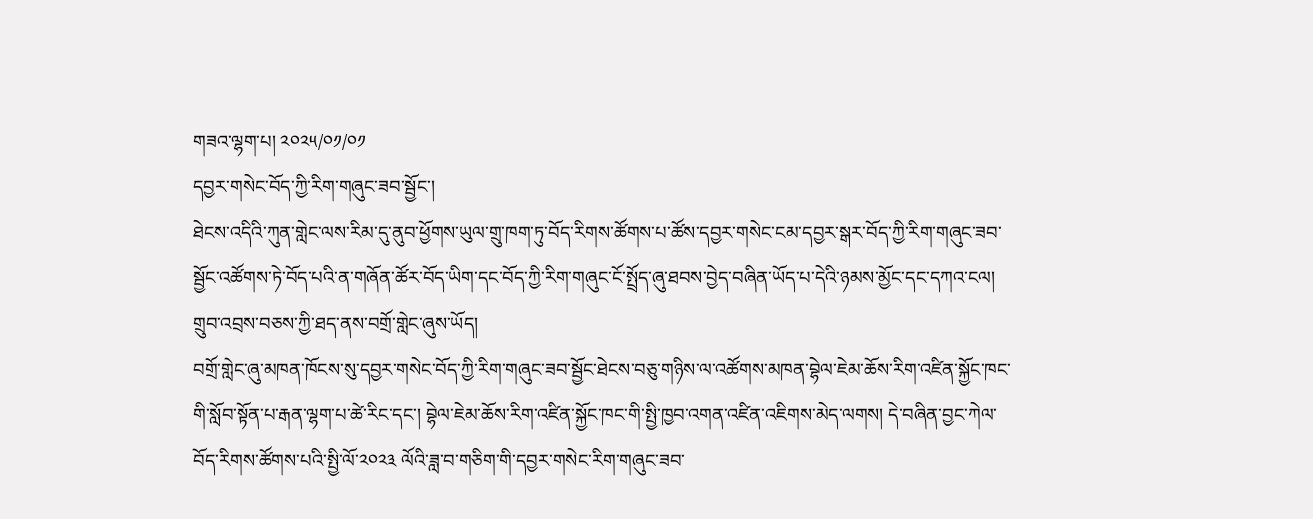གཟའ་ལྷག་པ། ༢༠༢༥/༠༡/༠༡
དབྱར་གསེང་བོད་ཀྱི་རིག་གཞུང་ཟབ་སྦྱོང་།
ཐེངས་འདིའི་ཀུན་གླེང་ལས་རིམ་དུ་ནུབ་ཕྱོགས་ཡུལ་གྲུ་ཁག་ཏུ་བོད་རིགས་ཚོགས་པ་ཚོས་དབྱར་གསེང་ངམ་དབྱར་སྒར་བོད་ཀྱི་རིག་གཞུང་ཟབ་སྦྱོང་འཚོགས་ཏེ་བོད་པའི་ན་གཞོན་ཚོར་བོད་ཡིག་དང་བོད་ཀྱི་རིག་གཞུང་ངོ་སྤྲོད་ཞུ་ཐབས་བྱེད་བཞིན་ཡོད་པ་དེའི་ཉམས་མྱོང་དང་དཀའ་ངལ། གྲུབ་འབྲས་བཅས་ཀྱི་ཐད་ནས་བགྲོ་གླེང་ཞུས་ཡོད།
བགྲོ་གླེང་ཞུ་མཁན་ཁོངས་སུ་དབྱར་གསེང་བོད་ཀྱི་རིག་གཞུང་ཟབ་སྦྱོང་ཐེངས་བཅུ་གཉིས་ལ་འཚོགས་མཁན་བྷེལ་ཇེམ་ཆོས་རིག་འཛིན་སྐྱོང་ཁང་གི་སློབ་སྟོན་པ་རྒན་ལྷག་པ་ཚེ་རིང་དང་། བྷེལ་ཇེམ་ཆོས་རིག་འཛིན་སྐྱོང་ཁང་གི་སྤྱི་ཁྱབ་འགན་འཛིན་འཇིགས་མེད་ལགས། དེ་བཞིན་བྱང་ཀེལ་བོད་རིགས་ཚོགས་པའི་སྤྱི་ལོ་༢༠༢༣ ལོའི་ཟླ་བ་གཅིག་གི་དབྱར་གསེང་རིག་གཞུང་ཟབ་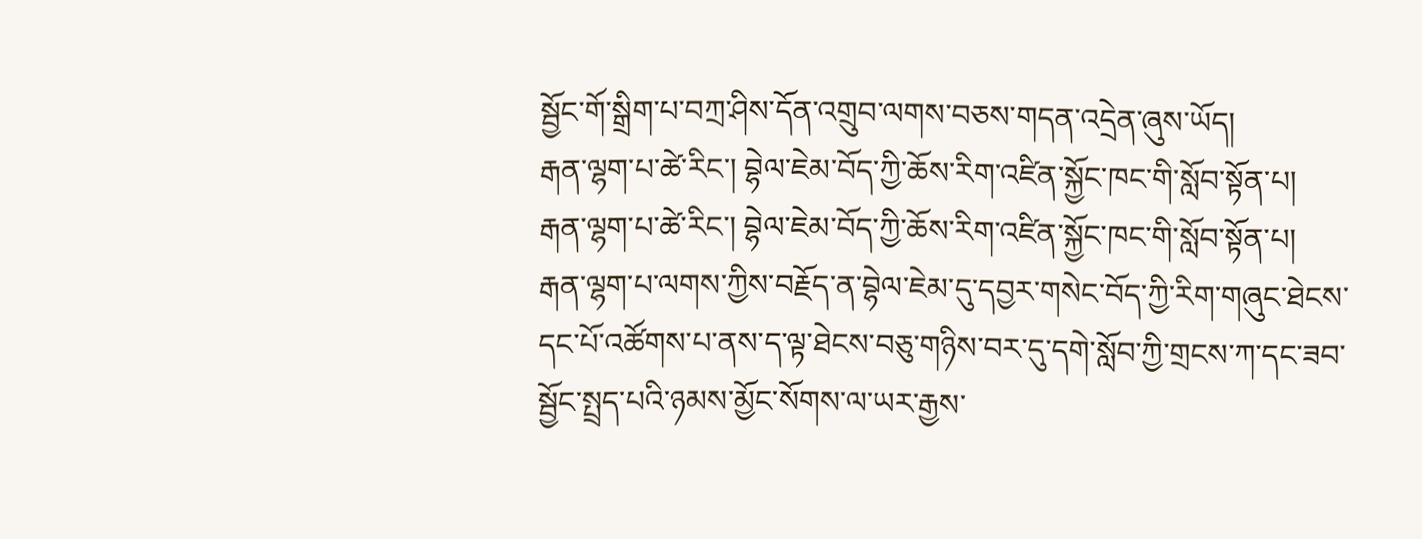སྦྱོང་གོ་སྒྲིག་པ་བཀྲ་ཤིས་དོན་འགྲུབ་ལགས་བཅས་གདན་འདྲེན་ཞུས་ཡོད།
རྒན་ལྷག་པ་ཚེ་རིང་། བྷེལ་ཇེམ་བོད་ཀྱི་ཆོས་རིག་འཛིན་སྐྱོང་ཁང་གི་སློབ་སྟོན་པ།
རྒན་ལྷག་པ་ཚེ་རིང་། བྷེལ་ཇེམ་བོད་ཀྱི་ཆོས་རིག་འཛིན་སྐྱོང་ཁང་གི་སློབ་སྟོན་པ།
རྒན་ལྷག་པ་ལགས་ཀྱིས་བརྗོད་ན་བྷེལ་ཇེམ་དུ་དབྱར་གསེང་བོད་ཀྱི་རིག་གཞུང་ཐེངས་དང་པོ་འཚོགས་པ་ནས་ད་ལྟ་ཐེངས་བཅུ་གཉིས་བར་དུ་དགེ་སློབ་ཀྱི་གྲངས་ཀ་དང་ཟབ་སྦྱོང་སྤྲད་པའི་ཉམས་མྱོང་སོགས་ལ་ཡར་རྒྱས་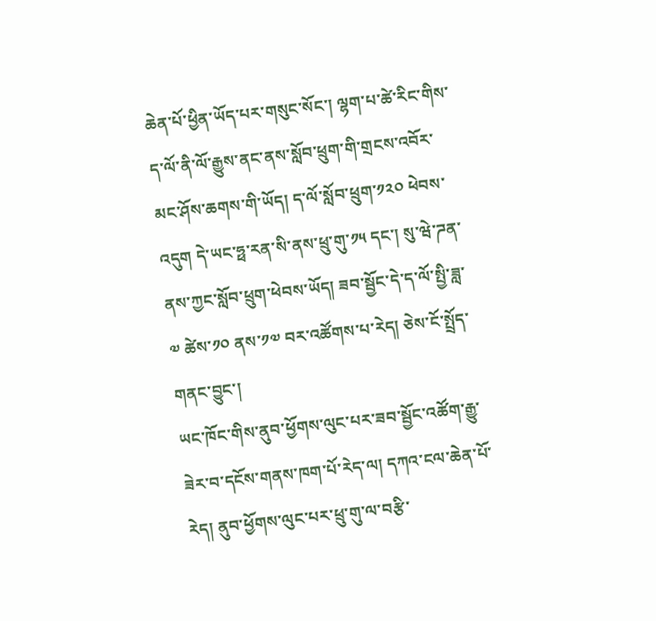ཆེན་པོ་ཕྱིན་ཡོད་པར་གསུང་སོང་། ལྷག་པ་ཚེ་རིང་གིས་ད་ལོ་ནི་ལོ་རྒྱུས་ནང་ནས་སློབ་ཕྲུག་གི་གྲངས་འབོར་མང་ཤོས་ཆགས་གི་ཡོད། ད་ལོ་སློབ་ཕྲུག་༡༢༠ ཕེབས་འདུག དེ་ཡང་ཧྥ་རན་སི་ནས་ཕྲུ་གུ་༡༥ དང་། སུ་ཝེ་ཌན་ནས་ཀྱང་སློབ་ཕྲུག་ཕེབས་ཡོད། ཟབ་སྦྱོང་དེ་ད་ལོ་སྤྱི་ཟླ་༧ ཚེས་༡༠ ནས་༡༧ བར་འཚོགས་པ་རེད། ཅེས་ངོ་སྤྲོད་གནང་བྱུང་།
ཡང་ཁོང་གིས་ནུབ་ཕྱོགས་ལུང་པར་ཟབ་སྦྱོང་འཚོག་རྒྱུ་ཟེར་བ་དངོས་གནས་ཁག་པོ་རེད་ལ། དཀའ་ངལ་ཆེན་པོ་རེད། ནུབ་ཕྱོགས་ལུང་པར་ཕྲུ་གུ་ལ་བརྩི་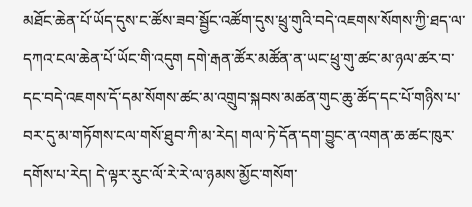མཐོང་ཆེན་པོ་ཡོད་དུས་ང་ཚོས་ཟབ་སྦྱོང་འཚོག་དུས་ཕྲུ་གུའི་བདེ་འཇགས་སོགས་ཀྱི་ཐད་ལ་དཀའ་ངལ་ཆེན་པོ་ཡོང་གི་འདུག དགེ་རྒན་ཚོར་མཚོན་ན་ཡང་ཕྲུ་གུ་ཚང་མ་ཉལ་ཚར་བ་དང་བདེ་འཇགས་དོ་དམ་སོགས་ཚང་མ་འགྲུབ་སྐབས་མཚན་གུང་ཆུ་ཚོད་དང་པོ་གཉིས་པ་བར་དུ་མ་གཏོགས་ངལ་གསོ་ཐུབ་ཀི་མ་རེད། གལ་ཏེ་དོན་དག་བྱུང་ན་འགན་ཆ་ཚང་ཁུར་དགོས་པ་རེད། དེ་ལྟར་རུང་ལོ་རེ་རེ་ལ་ཉམས་མྱོང་གསོག་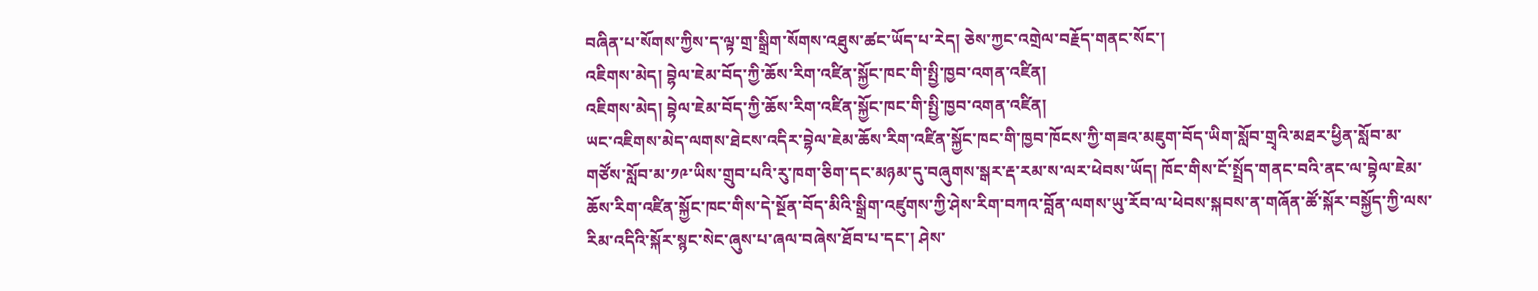བཞིན་པ་སོགས་ཀྱིས་ད་ལྟ་གྲ་སྒྲིག་སོགས་འཐུས་ཚང་ཡོད་པ་རེད། ཅེས་ཀྱང་འགྲེལ་བརྗོད་གནང་སོང་།
འཇིགས་མེད། བྷེལ་ཇེམ་བོད་ཀྱི་ཆོས་རིག་འཛིན་སྐྱོང་ཁང་གི་སྤྱི་ཁྱབ་འགན་འཛིན།
འཇིགས་མེད། བྷེལ་ཇེམ་བོད་ཀྱི་ཆོས་རིག་འཛིན་སྐྱོང་ཁང་གི་སྤྱི་ཁྱབ་འགན་འཛིན།
ཡང་འཇིགས་མེད་ལགས་ཐེངས་འདིར་བྷེལ་ཇེམ་ཆོས་རིག་འཛིན་སྐྱོང་ཁང་གི་ཁྱབ་ཁོངས་ཀྱི་གཟའ་མཇུག་བོད་ཡིག་སློབ་གྲྭའི་མཐར་ཕྱིན་སློབ་མ་གཙོས་སློབ་མ་༡༩་ཡིས་གྲུབ་པའི་རུ་ཁག་ཅིག་དང་མཉམ་དུ་བཞུགས་སྒར་རྡ་རམ་ས་ལར་ཕེབས་ཡོད། ཁོང་གིས་ངོ་སྤྲོད་གནང་བའི་ནང་ལ་བྷེལ་ཇེམ་ཆོས་རིག་འཛིན་སྐྱོང་ཁང་གིས་དེ་སྔོན་བོད་མིའི་སྒྲིག་འཛུགས་ཀྱི་ཤེས་རིག་བཀའ་བློན་ལགས་ཡུ་རོབ་ལ་ཕེབས་སྐབས་ན་གཞོན་ཚོ་སྐོར་བསྐྱོད་ཀྱི་ལས་རིམ་འདིའི་སྐོར་སྙང་སེང་ཞུས་པ་ཞལ་བཞེས་ཐོབ་པ་དང་། ཤེས་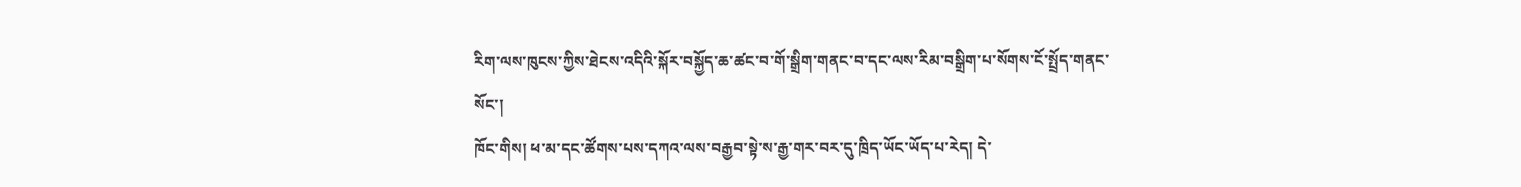རིག་ལས་ཁུངས་ཀྱིས་ཐེངས་འདིའི་སྐོར་བསྐྱོད་ཆ་ཚང་བ་གོ་སྒྲིག་གནང་བ་དང་ལས་རིམ་བསྒྲིག་པ་སོགས་ངོ་སྤྲོད་གནང་སོང་།
ཁོང་གིས། ཕ་མ་དང་ཚོགས་པས་དཀའ་ལས་བརྒྱབ་སྟེ་ས་རྒྱ་གར་བར་དུ་ཁྲིད་ཡོང་ཡོད་པ་རེད། དེ་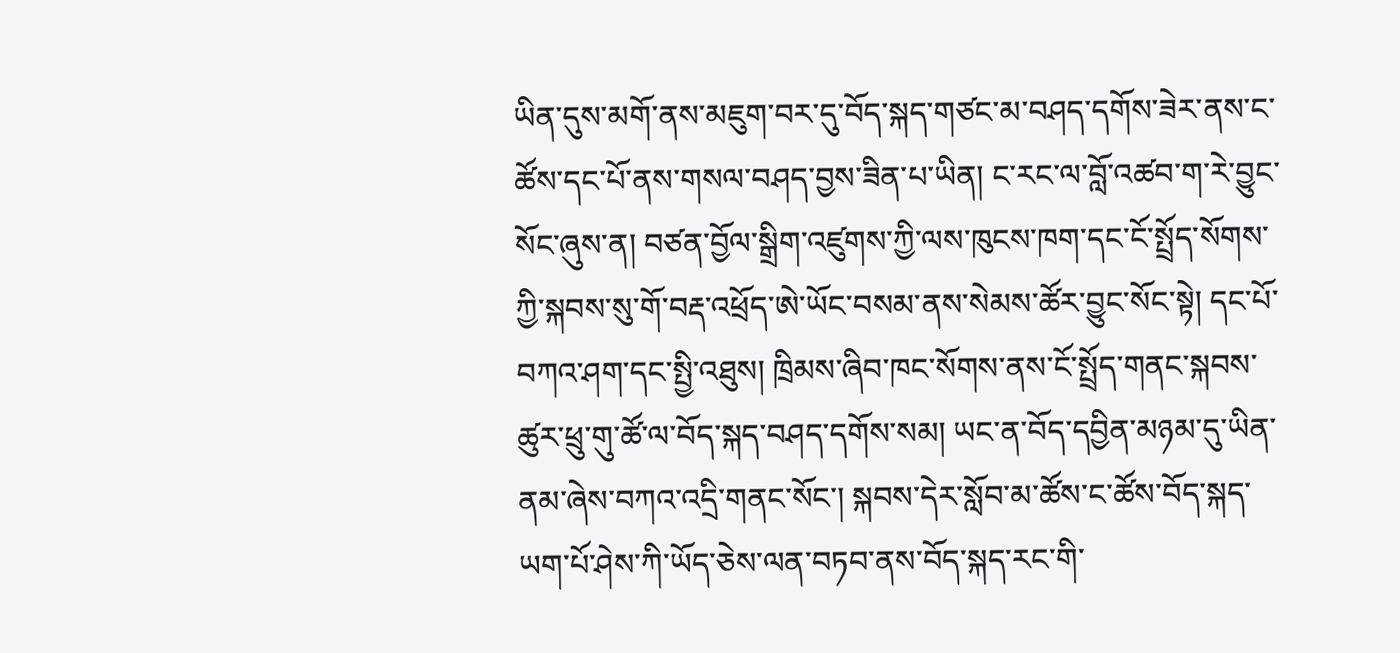ཡིན་དུས་མགོ་ནས་མཇུག་བར་དུ་བོད་སྐད་གཙང་མ་བཤད་དགོས་ཟེར་ནས་ང་ཚོས་དང་པོ་ནས་གསལ་བཤད་བྱས་ཟིན་པ་ཡིན། ང་རང་ལ་བློ་འཚབ་ག་རེ་བྱུང་སོང་ཞུས་ན། བཙན་བྱོལ་སྒྲིག་འཛུགས་ཀྱི་ལས་ཁུངས་ཁག་དང་ངོ་སྤྲོད་སོགས་ཀྱི་སྐབས་སུ་གོ་བརྡ་འཕྲོད་ཨེ་ཡོང་བསམ་ནས་སེམས་ཚོར་བྱུང་སོང་སྟེ། དང་པོ་བཀའ་ཤག་དང་སྤྱི་འཐུས། ཁྲིམས་ཞིབ་ཁང་སོགས་ནས་ངོ་སྤྲོད་གནང་སྐབས་ཚུར་ཕྲུ་གུ་ཚོ་ལ་བོད་སྐད་བཤད་དགོས་སམ། ཡང་ན་བོད་དབྱིན་མཉམ་དུ་ཡིན་ནམ་ཞེས་བཀའ་འདྲི་གནང་སོང་། སྐབས་དེར་སློབ་མ་ཚོས་ང་ཚོས་བོད་སྐད་ཡག་པོ་ཤེས་ཀི་ཡོད་ཅེས་ལན་བཏབ་ནས་བོད་སྐད་རང་གི་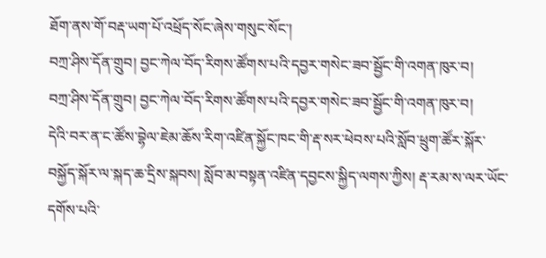ཐོག་ནས་གོ་བརྡ་ཡག་པོ་འཕྲོད་སོང་ཞེས་གསུང་སོང་།
བཀྲ་ཤིས་དོན་གྲུབ། བྱང་ཀེལ་བོད་རིགས་ཚོགས་པའི་དབྱར་གསེང་ཟབ་སྦྱོང་གི་འགན་ཁུར་བ།
བཀྲ་ཤིས་དོན་གྲུབ། བྱང་ཀེལ་བོད་རིགས་ཚོགས་པའི་དབྱར་གསེང་ཟབ་སྦྱོང་གི་འགན་ཁུར་བ།
དེའི་བར་ན་ང་ཚོས་བྷེལ་ཇེམ་ཆོས་རིག་འཛིན་སྐྱོང་ཁང་གི་རྡ་སར་ཕེབས་པའི་སློབ་ཕྲུག་ཚོར་སྐོར་བསྐྱོད་སྐོར་ལ་སྐད་ཆ་དྲིས་སྐབས། སློབ་མ་བསྟན་འཛིན་དབྱངས་སྐྱིད་ལགས་ཀྱིས། རྡ་རམ་ས་ལར་ཡོང་དགོས་པའི་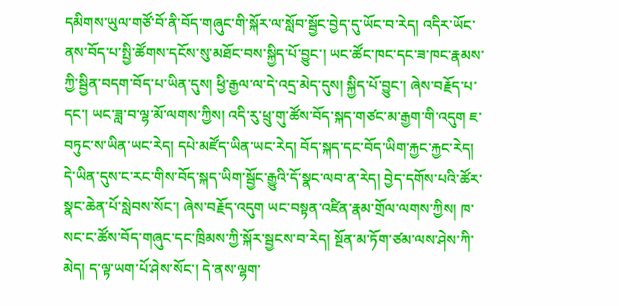དམིགས་ཡུལ་གཙོ་བོ་ནི་བོད་གཞུང་གི་སྐོར་ལ་སློབ་སྦྱོང་བྱེད་དུ་ཡོང་བ་རེད། འདིར་ཡོང་ནས་བོད་པ་སྤྱི་ཚོགས་དངོས་སུ་མཐོང་བས་སྐྱིད་པོ་བྱུང་། ཡང་ཚོང་ཁང་དང་ཟ་ཁང་རྣམས་ཀྱི་སྦྱིན་བདག་བོད་པ་ཡིན་དུས། ཕྱི་རྒྱལ་ལ་དེ་འདྲ་མེད་དུས། སྐྱིད་པོ་བྱུང་། ཞེས་བརྗོད་པ་དང་། ཡང་ཟླ་བ་ལྷ་མོ་ལགས་ཀྱིས། འདི་རུ་ཕྲུ་གུ་ཚོས་བོད་སྐད་གཙང་མ་རྒྱག་གི་འདུག ཇ་བཏུང་ས་ཡིན་ཡང་རེད། དཔེ་མཛོད་ཡིན་ཡང་རེད། བོད་སྐད་དང་བོད་ཡིག་རྐྱང་རྐྱང་རེད། དེ་ཡིན་དུས་ང་རང་གིས་བོད་སྐད་ཡིག་སྦྱོང་རྒྱུའི་དོ་སྣང་ལབ་ན་རེད། བྱེད་དགོས་པའི་ཚོར་སྣང་ཆེན་པོ་སླེབས་སོང་། ཞེས་བརྗོད་འདུག ཡང་བསྟན་འཛིན་རྣམ་གྲོལ་ལགས་ཀྱིས། ཁ་སང་ང་ཚོས་བོད་གཞུང་དང་ཁྲིམས་ཀྱི་སྐོར་སྦྱངས་བ་རེད། སྔོན་མ་ཏོག་ཙམ་ལས་ཤེས་ཀི་མེད། ད་ལྟ་ཡག་པོ་ཤེས་སོང་། དེ་ནས་ལྷག་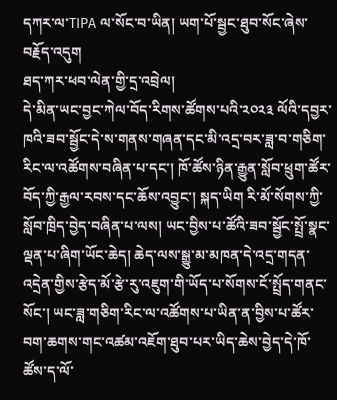དཀར་ལ་TIPA ལ་སོང་བ་ཡིན། ཡག་པོ་སྦྱང་ཐུབ་སོང་ཞེས་བརྗོད་འདུག
ཐད་ཀར་ཕབ་ལེན་གྱི་དྲ་འབྲེལ།
དེ་མིན་ཡང་བྱང་ཀེལ་བོད་རིགས་ཚོགས་པའི་༢༠༢༣ ལོའི་དབྱར་ཁའི་ཟབ་སྦྱོང་དེ་ས་གནས་གཞན་དང་མི་འདྲ་བར་ཟླ་བ་གཅིག་རིང་ལ་འཚོགས་བཞིན་པ་དང་། ཁོ་ཚོས་ཉིན་རྒྱུན་སློབ་ཕྲུག་ཚོར་བོད་ཀྱི་རྒྱལ་རབས་དང་ཆོས་འབྱུང་། སྐད་ཡིག རི་མོ་སོགས་ཀྱི་སློབ་ཁྲིད་བྱེད་བཞིན་པ་ལས། ཡང་བྱིས་པ་ཚོའི་ཟབ་སྦྱོང་སྤྲོ་སྣང་ལྡན་པ་ཞིག་ཡོང་ཆེད། ཆེད་ལས་སྒྱུ་མ་མཁན་དེ་འདྲ་གདན་འདྲེན་གྱིས་རྩེད་མོ་རྩེ་རུ་འཇུག་གི་ཡོད་པ་སོགས་ངོ་སྤྲོད་གནང་སོང་། ཡང་ཟླ་གཅིག་རིང་ལ་འཚོགས་པ་ཡིན་ན་བྱིས་པ་ཚོར་བག་ཆགས་གང་འཚམ་འཇོག་ཐུབ་པར་ཡིད་ཆེས་བྱེད་དེ་ཁོ་ཚོས་ད་ལོ་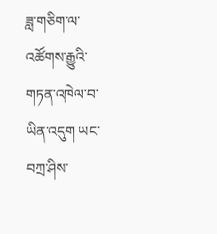ཟླ་གཅིག་ལ་འཚོགས་རྒྱུའི་གཏན་འཁེལ་བ་ཡིན་འདུག ཡང་བཀྲ་ཤིས་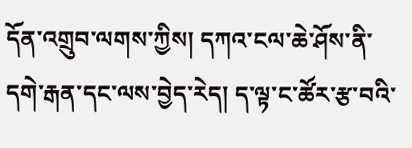དོན་འགྲུབ་ལགས་ཀྱིས། དཀའ་ངལ་ཆེ་ཤོས་ནི་དགེ་རྒན་དང་ལས་བྱེད་རེད། ད་ལྟ་ང་ཚོར་རྩ་བའི་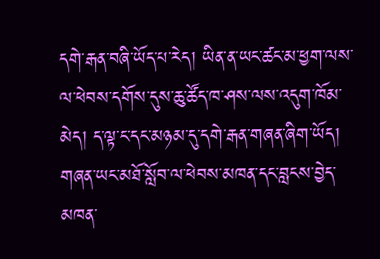དགེ་རྒན་བཞི་ཡོད་པ་རེད། ཡིན་ན་ཡང་ཚང་མ་ཕྱག་ལས་ལ་ཕེབས་དགོས་དུས་ཆུ་ཚོད་ཁ་ཤས་ལས་འདུག་ཁོམ་མེད། ད་ལྟ་ང་དང་མཉམ་དུ་དགེ་རྒན་གཞན་ཞིག་ཡོད། གཞན་ཡང་མཐོ་སློབ་ལ་ཕེབས་མཁན་དང་བླངས་བྱེད་མཁན་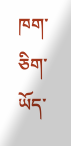ཁག་ཅིག་ཡོད་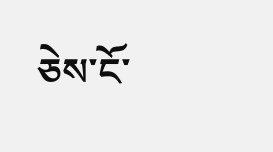ཅེས་ངོ་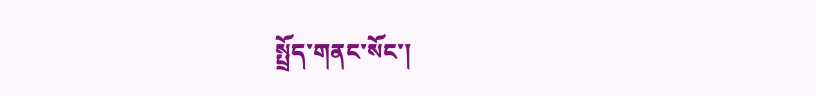སྤྲོད་གནང་སོང་།